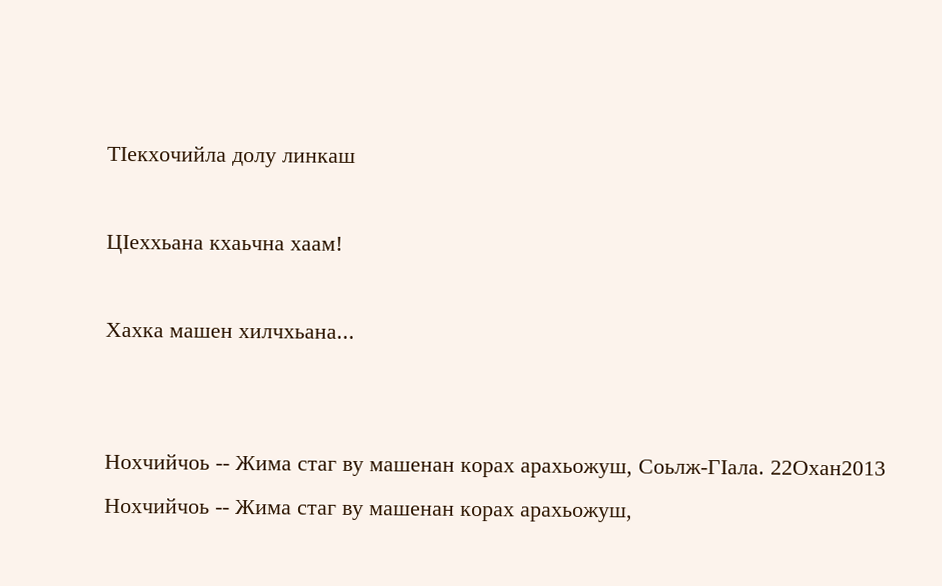ТIекхочийла долу линкаш

ЦIеххьана кхаьчна хаам!

Хахка машен хилчхьана...


Нохчийчоь -- Жима стаг ву машенан корах арахьожуш, Соьлж-ГIала. 22Охан2013
Нохчийчоь -- Жима стаг ву машенан корах арахьожуш,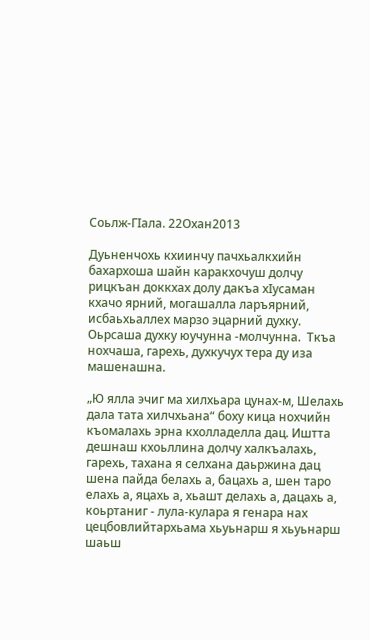Соьлж-ГIала. 22Охан2013

Дуьненчохь кхиинчу пачхьалкхийн бахархоша шайн каракхочуш долчу рицкъан доккхах долу дакъа хIусаман кхачо ярний, могашалла ларъярний, исбаьхьаллех марзо эцарний духку. Оьрсаша духку юучунна -молчунна.  Ткъа нохчаша, гарехь, духкучух тера ду иза машенашна.

„Ю ялла эчиг ма хилхьара цунах-м, Шелахь дала тата хилчхьана“ боху кица нохчийн къомалахь эрна кхолладелла дац. Иштта дешнаш кхоьллина долчу халкъалахь, гарехь, тахана я селхана даьржина дац шена пайда белахь а, бацахь а, шен таро елахь а, яцахь а, хьашт делахь а, дацахь а, коьртаниг - лула-кулара я генара нах цецбовлийтархьама хьуьнарш я хьуьнарш шаьш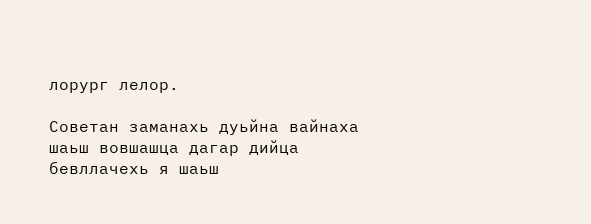лорург лелор.

Советан заманахь дуьйна вайнаха шаьш вовшашца дагар дийца бевллачехь я шаьш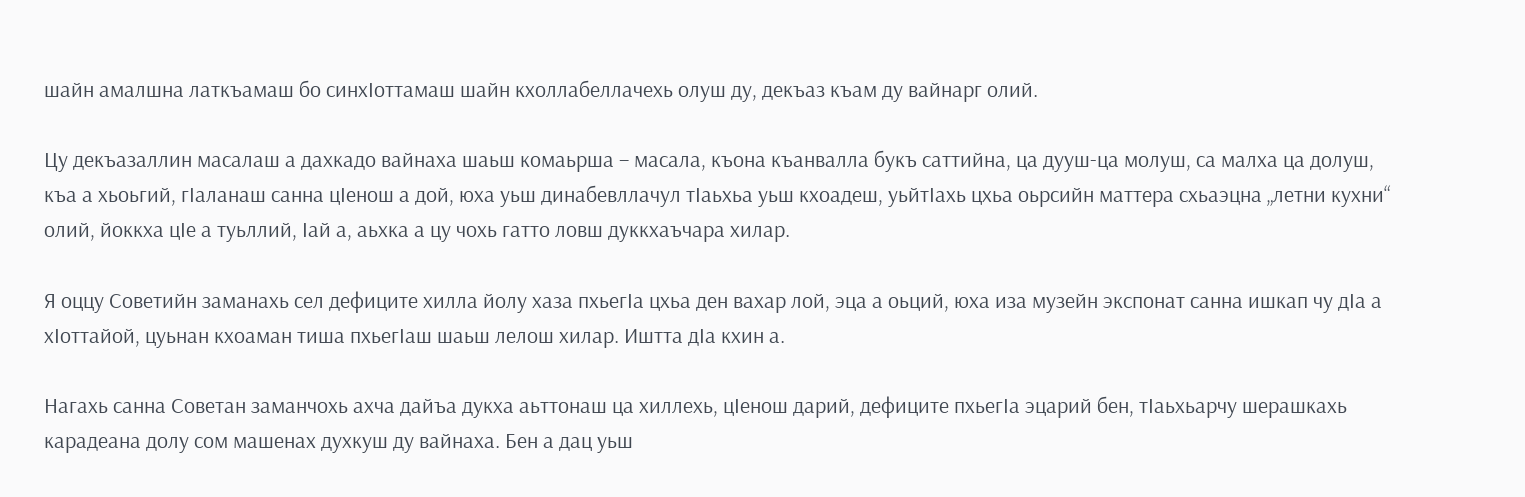шайн амалшна латкъамаш бо синхIоттамаш шайн кхоллабеллачехь олуш ду, декъаз къам ду вайнарг олий.

Цу декъазаллин масалаш а дахкадо вайнаха шаьш комаьрша – масала, къона къанвалла букъ саттийна, ца дууш-ца молуш, са малха ца долуш, къа а хьоьгий, гIаланаш санна цIенош а дой, юха уьш динабевллачул тIаьхьа уьш кхоадеш, уьйтIахь цхьа оьрсийн маттера схьаэцна „летни кухни“ олий, йоккха цIе а туьллий, Iай а, аьхка а цу чохь гатто ловш дуккхаъчара хилар.

Я оццу Советийн заманахь сел дефиците хилла йолу хаза пхьегIа цхьа ден вахар лой, эца а оьций, юха иза музейн экспонат санна ишкап чу дIа а хIоттайой, цуьнан кхоаман тиша пхьегIаш шаьш лелош хилар. Иштта дIа кхин а.

Нагахь санна Советан заманчохь ахча дайъа дукха аьттонаш ца хиллехь, цIенош дарий, дефиците пхьегIа эцарий бен, тIаьхьарчу шерашкахь карадеана долу сом машенах духкуш ду вайнаха. Бен а дац уьш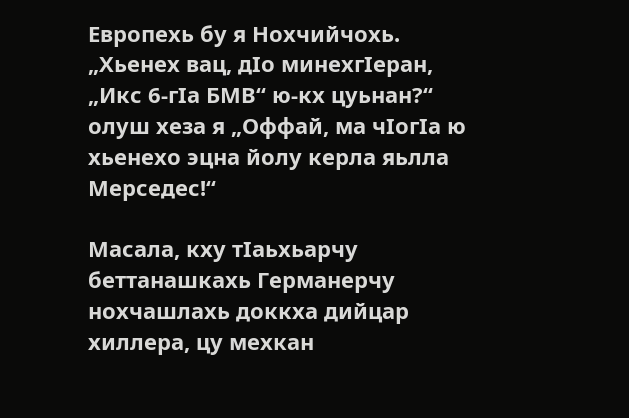Европехь бу я Нохчийчохь. „Хьенех вац, дIо минехгIеран, „Икс 6-гIа БМВ“ ю-кх цуьнан?“ олуш хеза я „Оффай, ма чIогIа ю хьенехо эцна йолу керла яьлла Мерседес!“

Масала, кху тIаьхьарчу беттанашкахь Германерчу нохчашлахь доккха дийцар хиллера, цу мехкан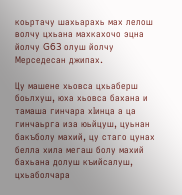коьртачу шахьарахь мах лелош волчу цхьана махкахочо эцна йолчу G63 олуш йолчу Мерседесан джипах.

Цу машене хьовса цхьаберш боьлхуш, юха хьовса бахана и тамаша гинчара хIинца а ца гинчаьрга иза юьйцуш, цуьнан бакъболу махий, цу стаго цунах белла хила мегаш болу махий бахьана долуш къийсалуш, цхьаболчара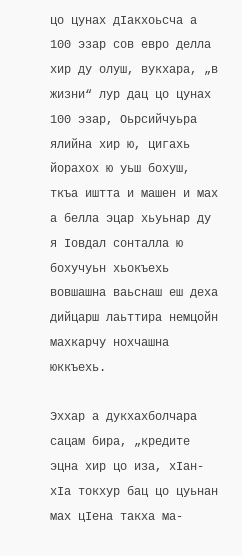цо цунах дIакхоьсча а 100 эзар сов евро делла хир ду олуш, вукхара, „в жизни“ лур дац цо цунах 100 эзар, Оьрсийчуьра ялийна хир ю, цигахь йорахох ю уьш бохуш, ткъа иштта и машен и мах а белла эцар хьуьнар ду я Iовдал сонталла ю бохучуьн хьокъехь вовшашна ваьснаш еш деха дийцарш лаьттира немцойн махкарчу нохчашна юккъехь.

Эххар а дукхахболчара сацам бира, „кредите эцна хир цо иза, хIан-хIа токхур бац цо цуьнан мах цIена такха ма-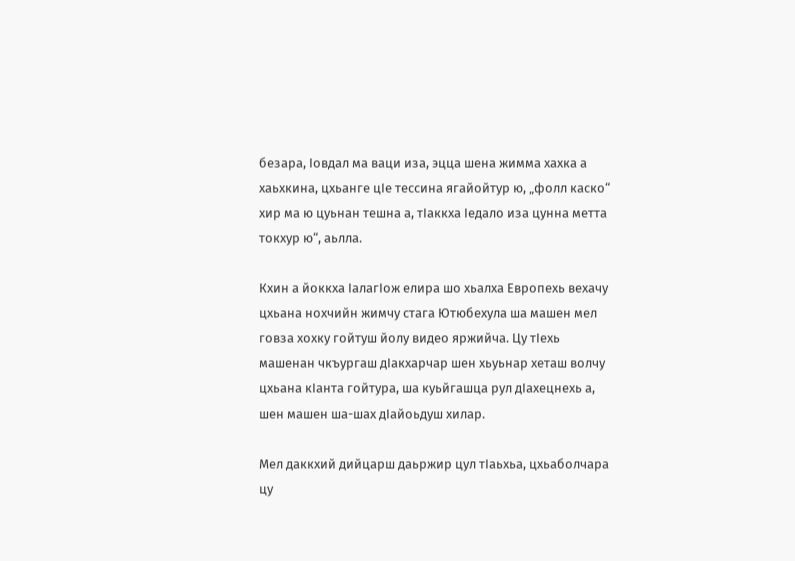безара, Iовдал ма ваци иза, эцца шена жимма хахка а хаьхкина, цхьанге цIе тессина ягайойтур ю, „фолл каско“ хир ма ю цуьнан тешна а, тIаккха Iедало иза цунна метта токхур ю“, аьлла.

Кхин а йоккха IалагIож елира шо хьалха Европехь вехачу цхьана нохчийн жимчу стага Ютюбехула ша машен мел говза хохку гойтуш йолу видео яржийча. Цу тIехь машенан чкъургаш дIакхарчар шен хьуьнар хеташ волчу цхьана кIанта гойтура, ша куьйгашца рул дIахецнехь а, шен машен ша-шах дIайоьдуш хилар.

Мел даккхий дийцарш даьржир цул тIаьхьа, цхьаболчара цу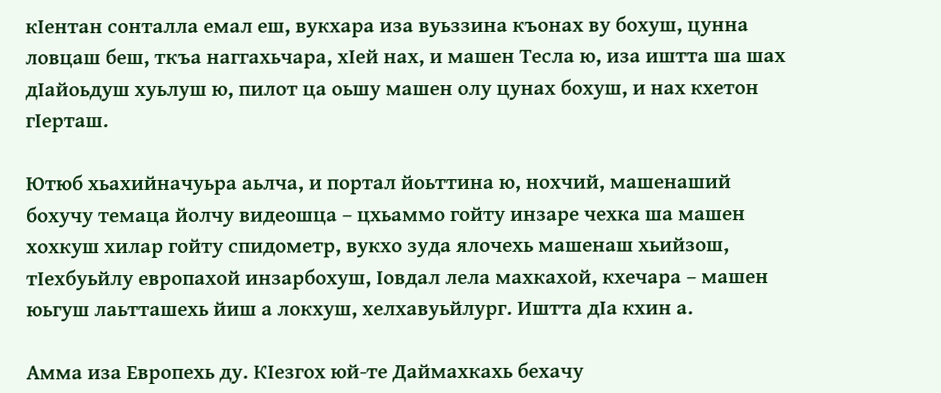кIентан сонталла емал еш, вукхара иза вуьззина къонах ву бохуш, цунна ловцаш беш, ткъа наггахьчара, хIей нах, и машен Тесла ю, иза иштта ша шах дIайоьдуш хуьлуш ю, пилот ца оьшу машен олу цунах бохуш, и нах кхетон гIерташ.

Ютюб хьахийначуьра аьлча, и портал йоьттина ю, нохчий, машенаший бохучу темаца йолчу видеошца – цхьаммо гойту инзаре чехка ша машен хохкуш хилар гойту спидометр, вукхо зуда ялочехь машенаш хьийзош, тIехбуьйлу европахой инзарбохуш, Iовдал лела махкахой, кхечара – машен юьгуш лаьтташехь йиш а локхуш, хелхавуьйлург. Иштта дIа кхин а.

Амма иза Европехь ду. КIезгох юй-те Даймахкахь бехачу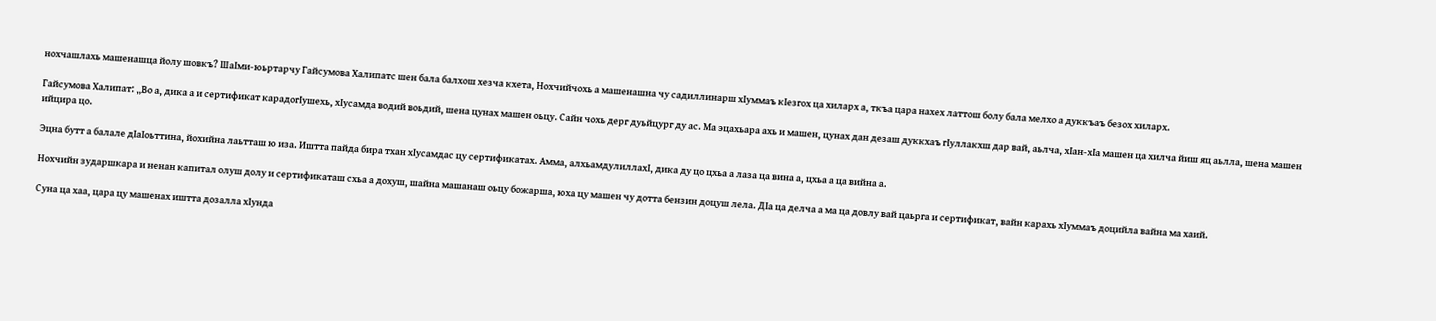нохчашлахь машенашца йолу шовкъ? ШаIми-юьртарчу Гайсумова Халипатс шен бала балхош хезча кхета, Нохчийчохь а машенашна чу садиллинарш хIуммаъ кIезгох ца хиларх а, ткъа цара нахех латтош болу бала мелхо а дуккъаъ безох хиларх.

Гайсумова Халипат: „Во а, дика а и сертификат карадогIушехь, хIусамда водий воьдий, шена цунах машен оьцу. Сайн чохь дерг дуьйцург ду ас. Ма эцахьара ахь и машен, цунах дан дезаш дуккхаъ гIуллакхш дар вай, аьлча, хIан-хIа машен ца хилча йиш яц аьлла, шена машен ийцира цо.

Эцна бутт а балале дIаIоьттина, йохийна лаьтташ ю иза. Иштта пайда бира тхан хIусамдас цу сертификатах. Амма, алхьамдулиллахI, дика ду цо цхьа а лаза ца вина а, цхьа а ца вийна а.

Нохчийн зударшкара и ненан капитал олуш долу и сертификаташ схьа а дохуш, шайна машанаш оьцу божарша, юха цу машен чу дотта бензин доцуш лела. ДIа ца делча а ма ца довлу вай цаьрга и сертификат, вайн карахь хIуммаъ доцийла вайна ма хаий.

Суна ца хаа, цара цу машенах иштта дозалла хIунда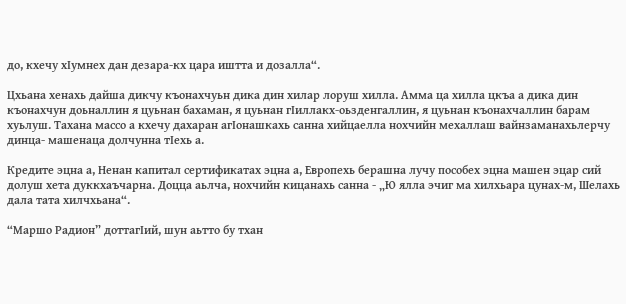до, кхечу хIумнех дан дезара-кх цара иштта и дозалла“.

Цхьана хенахь дайша дикчу къонахчуьн дика дин хилар лоруш хилла. Амма ца хилла цкъа а дика дин къонахчун доьналлин я цуьнан бахаман, я цуьнан гIиллакх-оьзденгаллин, я цуьнан къонахчаллин барам хуьлуш. Тахана массо а кхечу дахаран агIонашкахь санна хийцаелла нохчийн мехаллаш вайнзаманахьлерчу динца- машенаца долчунна тIехь а.

Кредите эцна а, Ненан капитал сертификатах эцна а, Европехь берашна лучу пособех эцна машен эцар сий долуш хета дуккхаъчарна. Доцца аьлча, нохчийн кицанахь санна - „Ю ялла эчиг ма хилхьара цунах-м, Шелахь дала тата хилчхьана“.

“Маршо Радион” доттагIий, шун аьтто бу тхан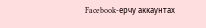Facebook-ерчу аккаунтах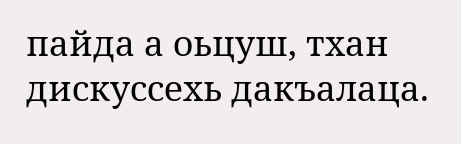пайда а оьцуш, тхан дискуссехь дакъалаца.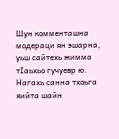Шун комменташна модераци ян эшарна, уьш сайтехь жимма тIаьхьо гучуевр ю. Нагахь санна тхоьга яийта шайн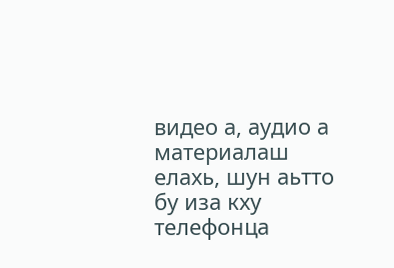видео а, аудио а материалаш елахь, шун аьтто бу иза кху телефонца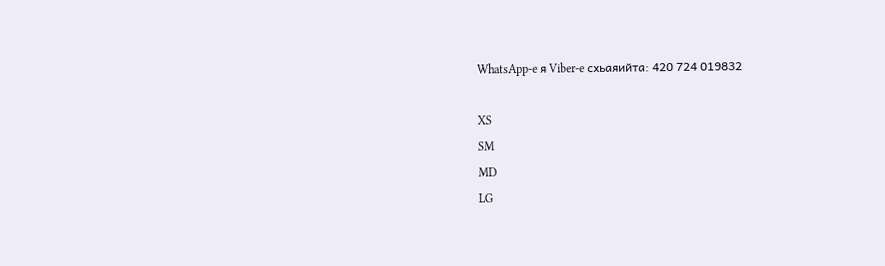WhatsApp-e я Viber-e схьаяийта: 420 724 019832

XS
SM
MD
LG